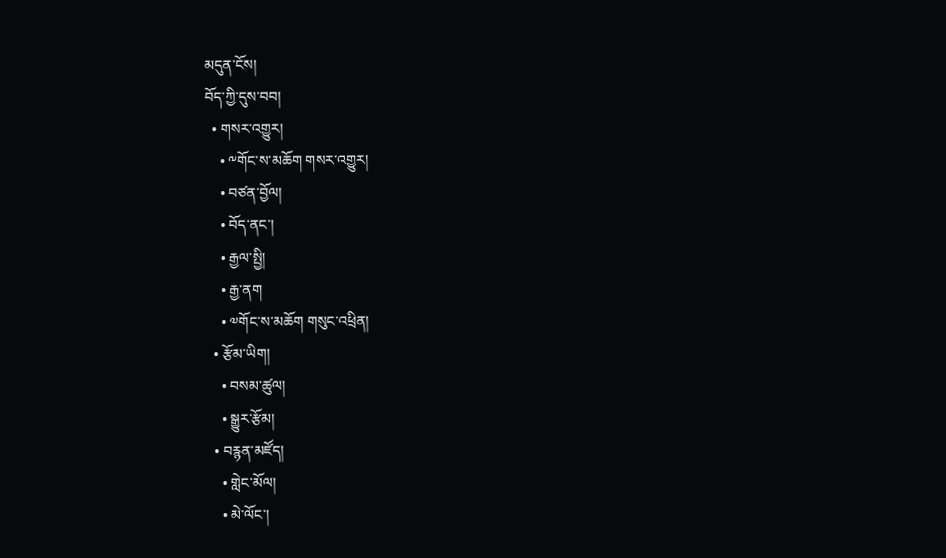མདུན་ངོས།
བོད་ཀྱི་དུས་བབ།
  • གསར་འགྱུར།
    • ༸གོང་ས་མཆོག གསར་འགྱུར།
    • བཙན་བྱོལ།
    • བོད་ནང་།
    • རྒྱལ་སྤྱི།
    • རྒྱ་ནག
    • ༧གོང་ས་མཆོག གསུང་འཕྲིན།
  • རྩོམ་ཡིག།
    • བསམ་ཚུལ།
    • སྒྱུར་རྩོམ།
  • བརྙན་མཛོད།
    • གླེང་མོལ།
    • མེ་ལོང་།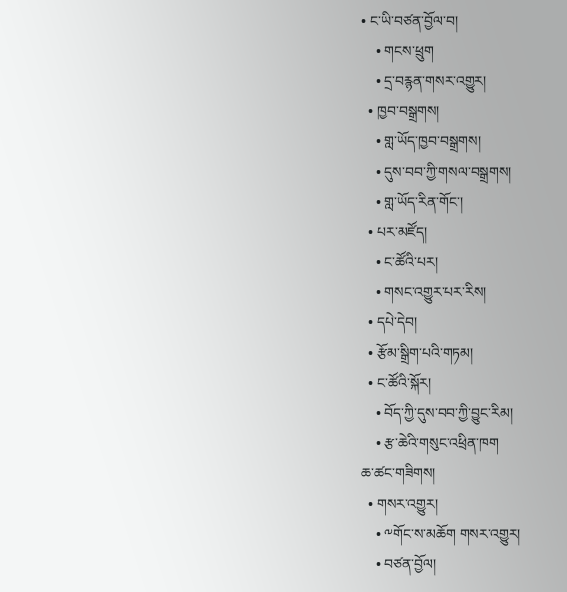• ང་ཡི་བཙན་བྱོལ་བ།
    • གངས་ཕྲུག
    • དྲ་བརྙན་གསར་འགྱུར།
  • ཁྱབ་བསྒྲགས།
    • གླ་ཡོད་ཁྱབ་བསྒྲགས།
    • དུས་བབ་ཀྱི་གསལ་བསྒྲགས།
    • གླ་ཡོད་རིན་གོང་།
  • པར་མཛོད།
    • ང་ཚོའི་པར།
    • གསང་འགྱུར་པར་རིས།
  • དཔེ་དེབ།
  • རྩོམ་སྒྲིག་པའི་གཏམ།
  • ང་ཚོའི་སྐོར།
    • བོད་ཀྱི་དུས་བབ་ཀྱི་བྱུང་རིམ།
    • རྩ་ཆེའི་གསུང་འཕྲིན་ཁག
ཆ་ཚང་གཟིགས།
  • གསར་འགྱུར།
    • ༸གོང་ས་མཆོག གསར་འགྱུར།
    • བཙན་བྱོལ།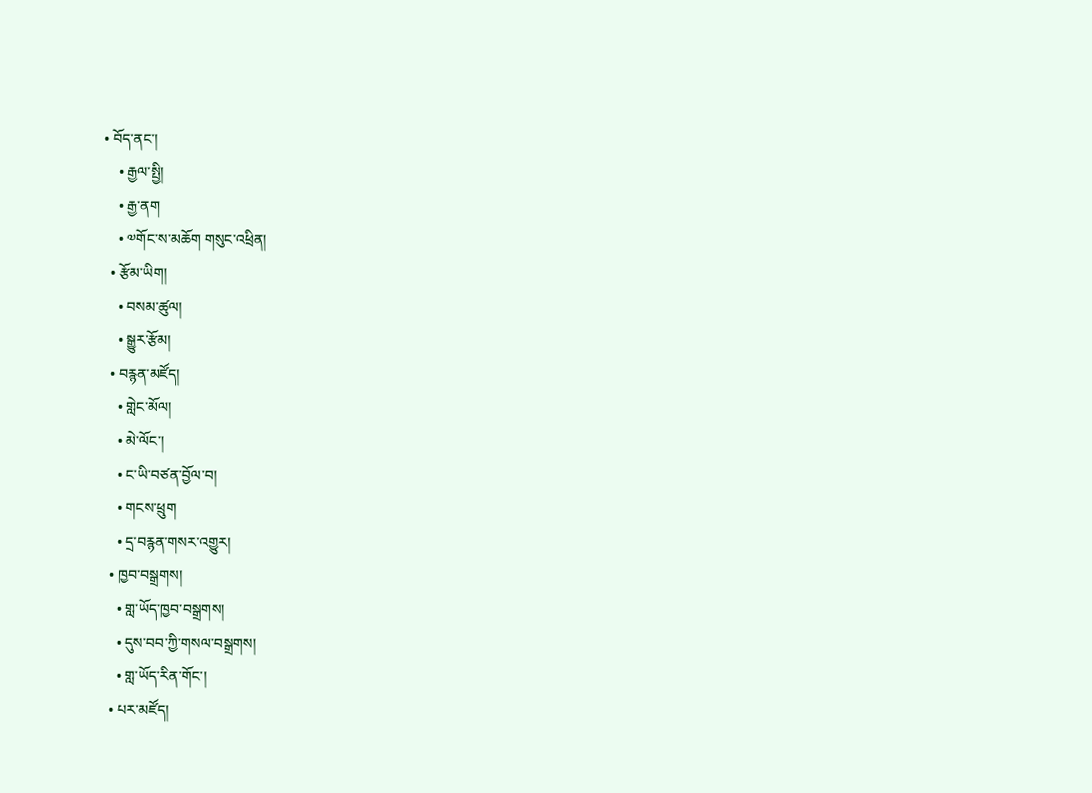• བོད་ནང་།
    • རྒྱལ་སྤྱི།
    • རྒྱ་ནག
    • ༧གོང་ས་མཆོག གསུང་འཕྲིན།
  • རྩོམ་ཡིག།
    • བསམ་ཚུལ།
    • སྒྱུར་རྩོམ།
  • བརྙན་མཛོད།
    • གླེང་མོལ།
    • མེ་ལོང་།
    • ང་ཡི་བཙན་བྱོལ་བ།
    • གངས་ཕྲུག
    • དྲ་བརྙན་གསར་འགྱུར།
  • ཁྱབ་བསྒྲགས།
    • གླ་ཡོད་ཁྱབ་བསྒྲགས།
    • དུས་བབ་ཀྱི་གསལ་བསྒྲགས།
    • གླ་ཡོད་རིན་གོང་།
  • པར་མཛོད།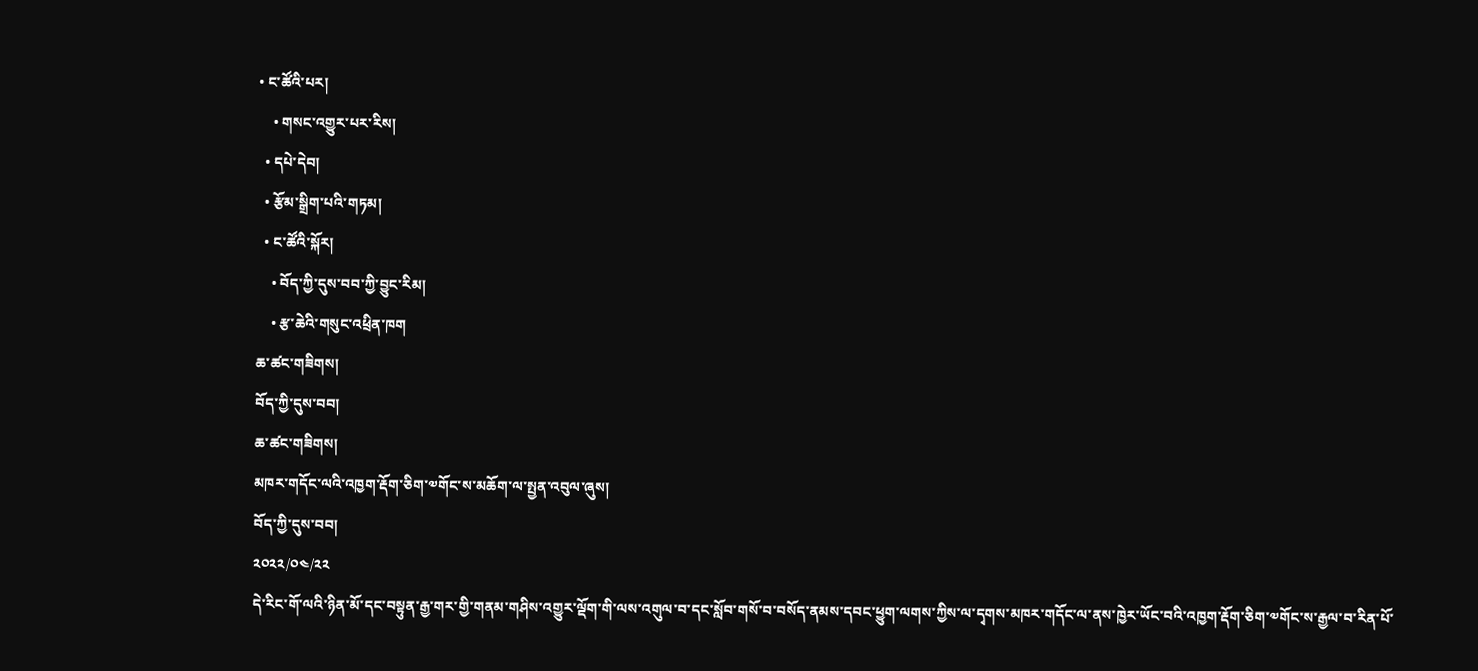• ང་ཚོའི་པར།
    • གསང་འགྱུར་པར་རིས།
  • དཔེ་དེབ།
  • རྩོམ་སྒྲིག་པའི་གཏམ།
  • ང་ཚོའི་སྐོར།
    • བོད་ཀྱི་དུས་བབ་ཀྱི་བྱུང་རིམ།
    • རྩ་ཆེའི་གསུང་འཕྲིན་ཁག
ཆ་ཚང་གཟིགས།
བོད་ཀྱི་དུས་བབ།
ཆ་ཚང་གཟིགས།
མཁར་གདོང་ལའི་འཁྱག་རྡོག་ཅིག་༧གོང་ས་མཆོག་ལ་སྤྱན་འབུལ་ཞུས།
བོད་ཀྱི་དུས་བབ།
༢༠༢༢/༠༤/༢༢
དེ་རིང་གོ་ལའི་ཉིན་མོ་དང་བསྟུན་རྒྱ་གར་གྱི་གནམ་གཤིས་འགྱུར་ལྡོག་གི་ལས་འགུལ་བ་དང་སློབ་གསོ་བ་བསོད་ནམས་དབང་ཕྱུག་ལགས་ཀྱིས་ལ་དྭགས་མཁར་གདོང་ལ་ནས་ཁྱེར་ཡོང་བའི་འཁྱག་རྡོག་ཅིག་༧གོང་ས་རྒྱལ་བ་རིན་པོ་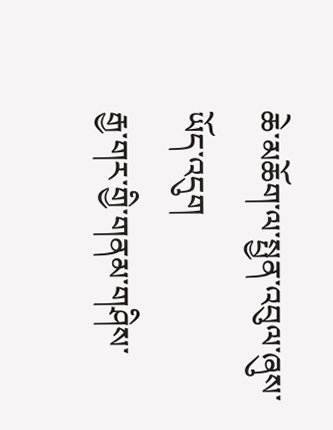ཆེ་མཆོག་ལ་སྤྱན་འབུལ་ཞུས་ཡོད་འདུག
རྒྱ་གར་གྱི་གནམ་གཤིས་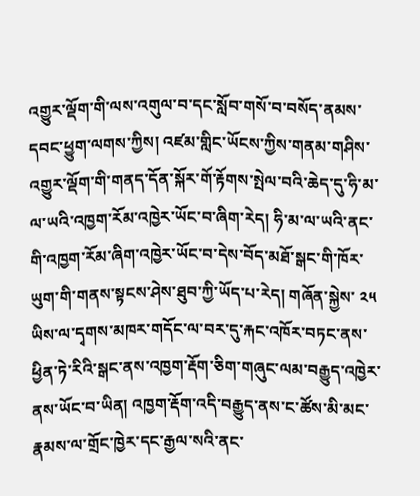འགྱུར་ལྡོག་གི་ལས་འགུལ་བ་དང་སློབ་གསོ་བ་བསོད་ནམས་དབང་ཕྱུག་ལགས་ཀྱིས། འཛམ་གླིང་ཡོངས་ཀྱིས་གནམ་གཤིས་འགྱུར་ལྡོག་གི་གནད་དོན་སྐོར་གོ་རྟོགས་སྤེལ་བའི་ཆེད་དུ་ཧི་མ་ལ་ཡའི་འཁྱག་རོམ་འཁྱེར་ཡོང་བ་ཞིག་རེད། ཧི་མ་ལ་ཡའི་ནང་གི་འཁྱག་རོམ་ཞིག་འཁྱེར་ཡོང་བ་དེས་བོད་མཐོ་སྒང་གི་ཁོར་ཡུག་གི་གནས་སྟངས་ཤེས་ཐུབ་ཀྱི་ཡོད་པ་རེད། གཞོན་སྐྱེས་ ༢༥ ཡིས་ལ་དྭགས་མཁར་གདོང་ལ་བར་དུ་རྐང་འཁོར་བཏང་ནས་ཕྱིན་ཏེ་རིའི་སྒང་ནས་འཁྱག་རྡོག་ཅིག་གཞུང་ལམ་བརྒྱུད་འཁྱེར་ནས་ཡོང་བ་ཡིན། འཁྱག་རྡོག་འདི་བརྒྱུད་ནས་ང་ཚོས་མི་མང་རྣམས་ལ་གྲོང་ཁྱེར་དང་རྒྱལ་སའི་ནང་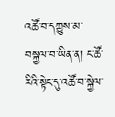འཚོ་བ་དཀྱུས་མ་བསྐྱལ་བ་ཡིན་ན། ང་ཚོ་རིའི་སྟེང་དུ་འཚོ་བ་སྐྱེལ་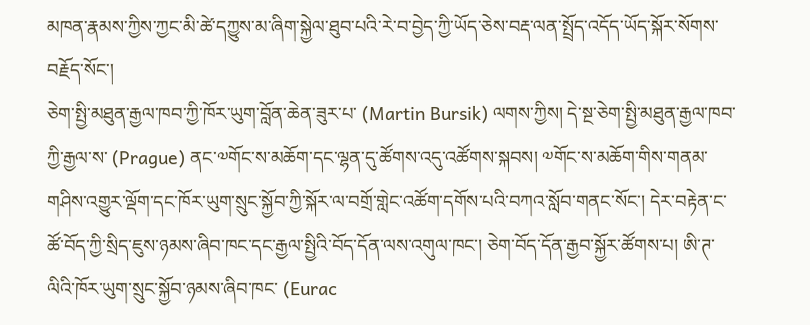མཁན་རྣམས་ཀྱིས་ཀྱང་མི་ཚེ་དཀྱུས་མ་ཞིག་སྐྱེལ་ཐུབ་པའི་རེ་བ་བྱེད་ཀྱི་ཡོད་ཅེས་བརྡ་ལན་སྤྲོད་འདོད་ཡོད་སྐོར་སོགས་བརྗོད་སོང་།
ཅེག་སྤྱི་མཐུན་རྒྱལ་ཁབ་ཀྱི་ཁོར་ཡུག་བློན་ཆེན་ཟུར་པ་ (Martin Bursik) ལགས་ཀྱིས། དེ་སྔ་ཅེག་སྤྱི་མཐུན་རྒྱལ་ཁབ་ཀྱི་རྒྱལ་ས་ (Prague) ནང་༧གོང་ས་མཆོག་དང་ལྷན་དུ་ཚོགས་འདུ་འཚོགས་སྐབས། ༧གོང་ས་མཆོག་གིས་གནམ་གཤིས་འགྱུར་ལྡོག་དང་ཁོར་ཡུག་སྲུང་སྐྱོབ་ཀྱི་སྐོར་ལ་བགྲོ་གླེང་འཚོག་དགོས་པའི་བཀའ་སློབ་གནང་སོང་། དེར་བརྟེན་ང་ཚོ་བོད་ཀྱི་སྲིད་ཇུས་ཉམས་ཞིབ་ཁང་དང་རྒྱལ་སྤྱིའི་བོད་དོན་ལས་འགུལ་ཁང་། ཅེག་བོད་དོན་རྒྱབ་སྐྱོར་ཚོགས་པ། ཨི་ཊ་ལིའི་ཁོར་ཡུག་སྲུང་སྐྱོབ་ཉམས་ཞིབ་ཁང་ (Eurac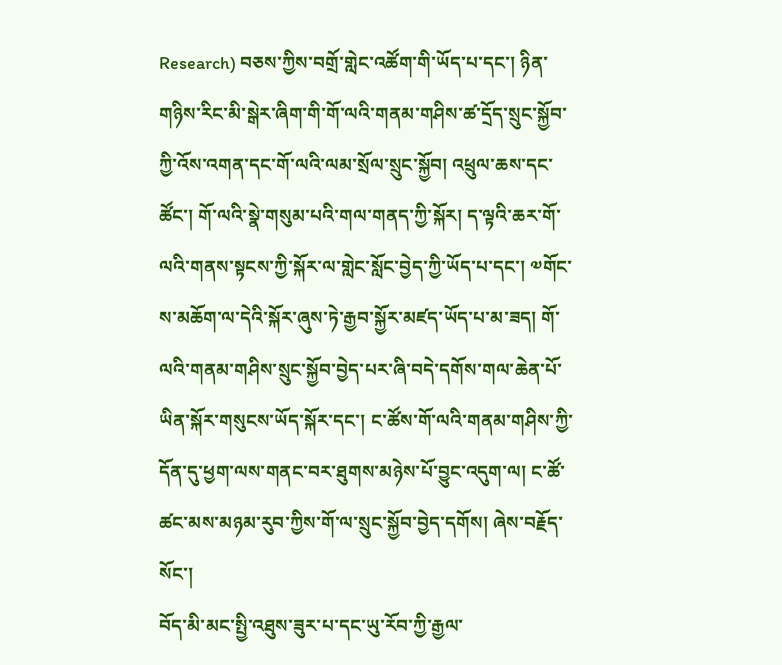Research) བཅས་ཀྱིས་བགྲོ་གླེང་འཚོག་གི་ཡོད་པ་དང་། ཉིན་གཉིས་རིང་མི་སྒེར་ཞིག་གི་གོ་ལའི་གནམ་གཤིས་ཚ་དྲོད་སྲུང་སྐྱོབ་ཀྱི་འོས་འགན་དང་གོ་ལའི་ལམ་སྲོལ་སྲུང་སྐྱོབ། འཕྲུལ་ཆས་དང་ཚོང་། གོ་ལའི་སྣེ་གསུམ་པའི་གལ་གནད་ཀྱི་སྐོར། ད་ལྟའི་ཆར་གོ་ལའི་གནས་སྟངས་ཀྱི་སྐོར་ལ་གླེང་སློང་བྱེད་ཀྱི་ཡོད་པ་དང་། ༧གོང་ས་མཆོག་ལ་དེའི་སྐོར་ཞུས་ཏེ་རྒྱབ་སྐྱོར་མཛད་ཡོད་པ་མ་ཟད། གོ་ལའི་གནམ་གཤིས་སྲུང་སྐྱོབ་བྱེད་པར་ཞི་བདེ་དགོས་གལ་ཆེན་པོ་ཡིན་སྐོར་གསུངས་ཡོད་སྐོར་དང་། ང་ཚོས་གོ་ལའི་གནམ་གཤིས་ཀྱི་དོན་དུ་ཕྱག་ལས་གནང་བར་ཐུགས་མཉེས་པོ་བྱུང་འདུག་ལ། ང་ཚོ་ཚང་མས་མཉམ་རུབ་ཀྱིས་གོ་ལ་སྲུང་སྐྱོབ་བྱེད་དགོས། ཞེས་བརྗོད་སོང་།
བོད་མི་མང་སྤྱི་འཐུས་ཟུར་པ་དང་ཡུ་རོབ་ཀྱི་རྒྱལ་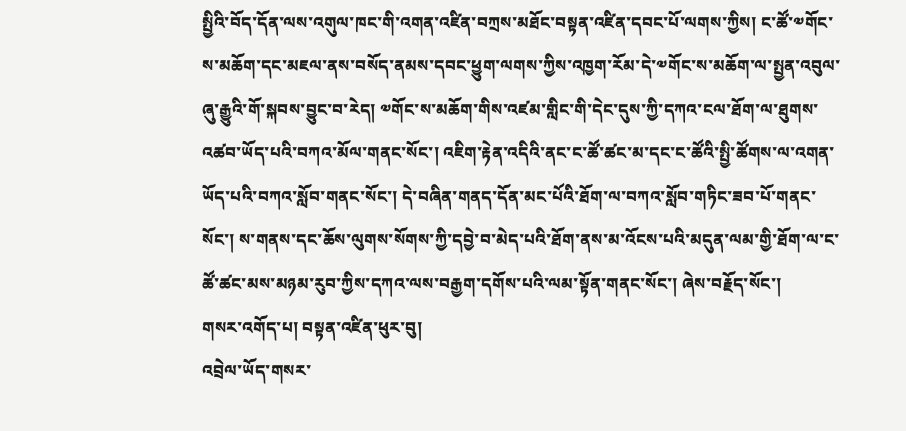སྤྱིའི་བོད་དོན་ལས་འགུལ་ཁང་གི་འགན་འཛིན་བཀྲས་མཐོང་བསྟན་འཛིན་དབང་པོ་ལགས་ཀྱིས། ང་ཚོ་༧གོང་ས་མཆོག་དང་མཇལ་ནས་བསོད་ནམས་དབང་ཕྱུག་ལགས་ཀྱིས་འཁྱག་རོམ་དེ་༧གོང་ས་མཆོག་ལ་སྤྱན་འབུལ་ཞུ་རྒྱུའི་གོ་སྐབས་བྱུང་བ་རེད། ༧གོང་ས་མཆོག་གིས་འཛམ་གླིང་གི་དེང་དུས་ཀྱི་དཀའ་ངལ་ཐོག་ལ་ཐུགས་འཚབ་ཡོད་པའི་བཀའ་མོལ་གནང་སོང་། འཇིག་རྟེན་འདིའི་ནང་ང་ཚོ་ཚང་མ་དང་ང་ཚོའི་སྤྱི་ཚོགས་ལ་འགན་ཡོད་པའི་བཀའ་སློབ་གནང་སོང་། དེ་བཞིན་གནད་དོན་མང་པོའི་ཐོག་ལ་བཀའ་སློབ་གཏིང་ཟབ་པོ་གནང་སོང་། ས་གནས་དང་ཆོས་ལུགས་སོགས་ཀྱི་དབྱེ་བ་མེད་པའི་ཐོག་ནས་མ་འོངས་པའི་མདུན་ལམ་གྱི་ཐོག་ལ་ང་ཚོ་ཚང་མས་མཉམ་རུབ་ཀྱིས་དཀའ་ལས་བརྒྱག་དགོས་པའི་ལམ་སྟོན་གནང་སོང་། ཞེས་བརྗོད་སོང་།
གསར་འགོད་པ། བསྟན་འཛིན་ཕུར་བུ།
འབྲེལ་ཡོད་གསར་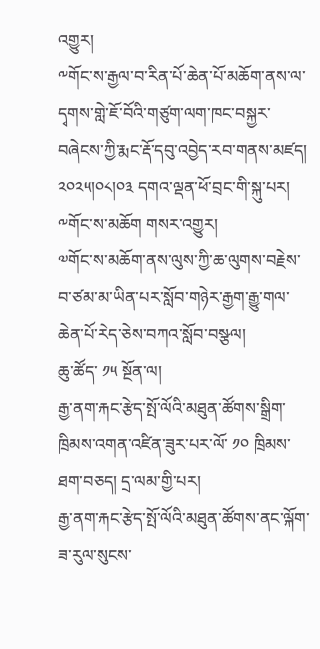འགྱུར།
༸གོང་ས་རྒྱལ་བ་རིན་པོ་ཆེན་པོ་མཆོག་ནས་ལ་དྭགས་གླེ་ཇོ་བོའི་གཙུག་ལག་ཁང་བསྐྱར་བཞེངས་ཀྱི་རྨང་རྡོ་དབུ་འབྱེད་རབ་གནས་མཛད། ༢༠༢༥།༠༨།༠༣ དགའ་ལྡན་ཕོ་བྲང་གི་སྐུ་པར།
༸གོང་ས་མཆོག གསར་འགྱུར།
༧གོང་ས་མཆོག་ནས་ལུས་ཀྱི་ཆ་ལུགས་བརྗེས་བ་ཙམ་མ་ཡིན་པར་སློབ་གཉེར་རྒྱག་རྒྱུ་གལ་ཆེན་པོ་རེད་ཅེས་བཀའ་སློབ་བསྩལ།
ཆུ་ཚོད་ ༡༥ སྔོན་ལ།
རྒྱ་ནག་རྐང་རྩེད་སྤོ་ལོའི་མཐུན་ཚོགས་སྒྲིག་ཁྲིམས་འགན་འཛིན་ཟུར་པར་ལོ་ ༡༠ ཁྲིམས་ཐག་བཅད། དྲ་ལམ་གྱི་པར།
རྒྱ་ནག་རྐང་རྩེད་སྤོ་ལོའི་མཐུན་ཚོགས་ནང་ལྐོག་ཟ་རུལ་སུངས་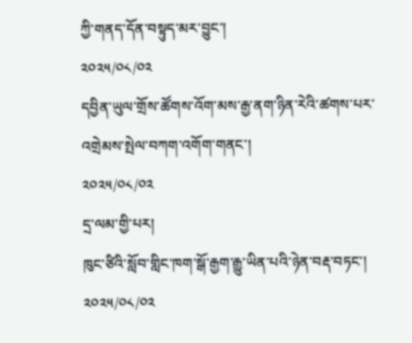ཀྱི་གནད་དོན་བསྟུད་མར་བྱུང་།
༢༠༢༥/༠༨/༠༢
དབྱིན་ཡུལ་གྲོས་ཚོགས་འོག་མས་རྒྱ་ནག་ཉིན་རེའི་ཚགས་པར་འགྲེམས་སྤེལ་བཀག་འགོག་གནང་།
༢༠༢༥/༠༨/༠༢
དྲ་ལམ་གྱི་པར།
ཁུང་ཙིའི་སློབ་གླིང་ཁག་སྒོ་རྒྱག་རྒྱུ་ཡིན་པའི་ཉེན་བརྡ་བཏང་།
༢༠༢༥/༠༨/༠༢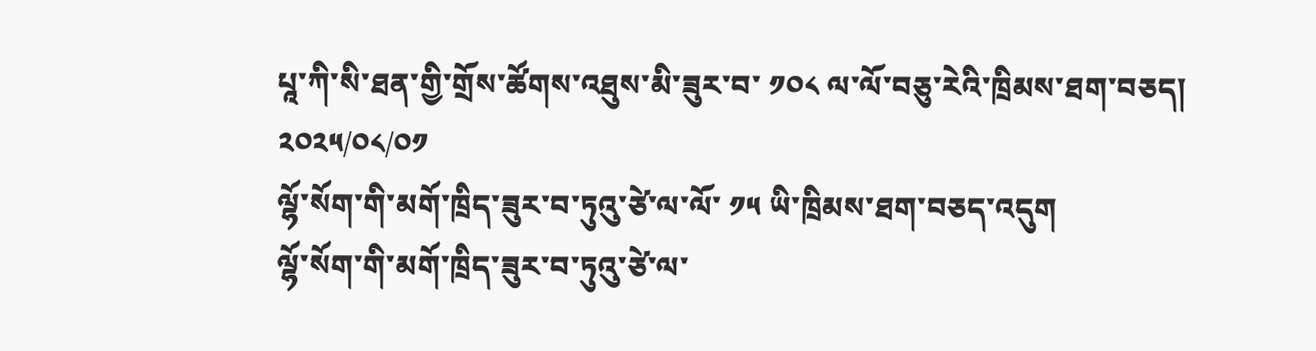པཱ་ཀི་སི་ཐན་གྱི་གྲོས་ཚོགས་འཐུས་མི་ཟུར་བ་ ༡༠༨ ལ་ལོ་བཅུ་རེའི་ཁྲིམས་ཐག་བཅད།
༢༠༢༥/༠༨/༠༡
ལྷོ་སོག་གི་མགོ་ཁྲིད་ཟུར་བ་ཏུའུ་ཙེ་ལ་ལོ་ ༡༥ ཡི་ཁྲིམས་ཐག་བཅད་འདུག
ལྷོ་སོག་གི་མགོ་ཁྲིད་ཟུར་བ་ཏུའུ་ཙེ་ལ་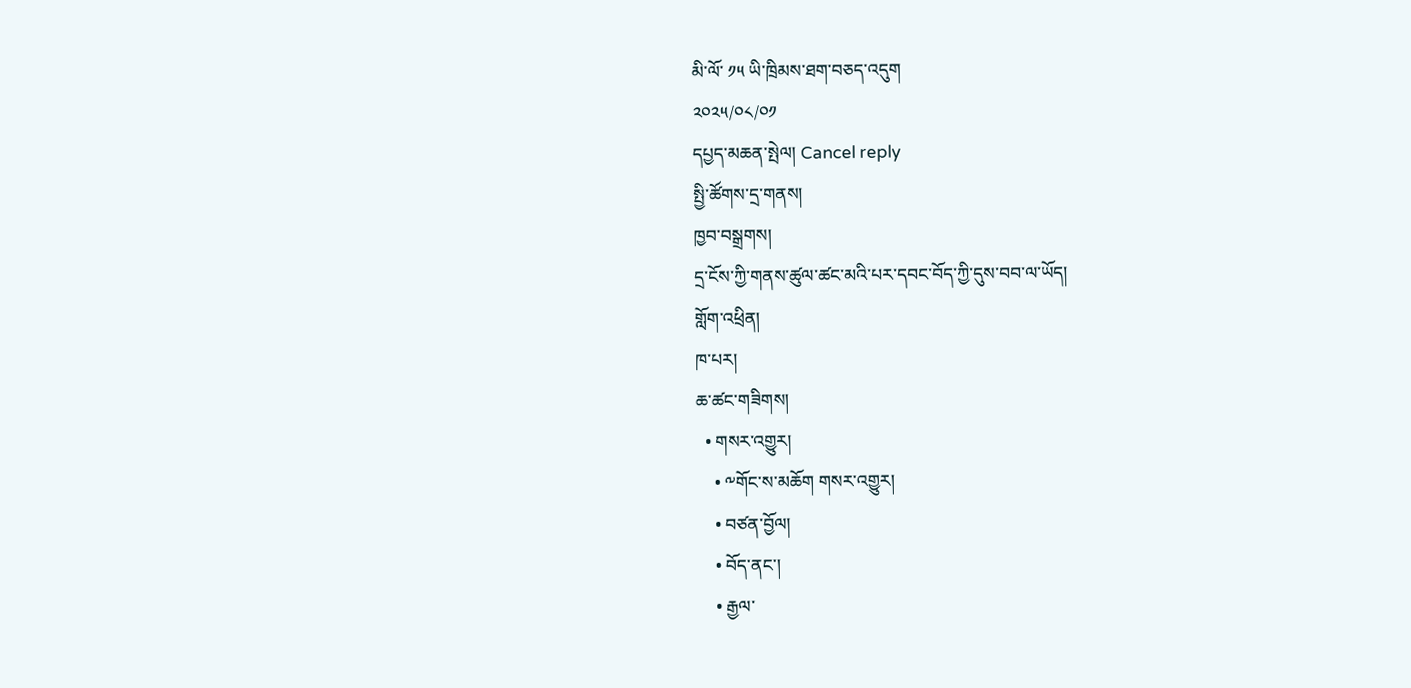མི་ལོ་ ༡༥ ཡི་ཁྲིམས་ཐག་བཅད་འདུག
༢༠༢༥/༠༨/༠༡
དཔྱད་མཆན་སྤེལ། Cancel reply
སྤྱི་ཚོགས་དྲ་གནས།
ཁྱབ་བསྒྲགས།
དྲ་ངོས་ཀྱི་གནས་ཚུལ་ཚང་མའི་པར་དབང་བོད་ཀྱི་དུས་བབ་ལ་ཡོད།
གློག་འཕྲིན།
ཁ་པར།
ཆ་ཚང་གཟིགས།
  • གསར་འགྱུར།
    • ༸གོང་ས་མཆོག གསར་འགྱུར།
    • བཙན་བྱོལ།
    • བོད་ནང་།
    • རྒྱལ་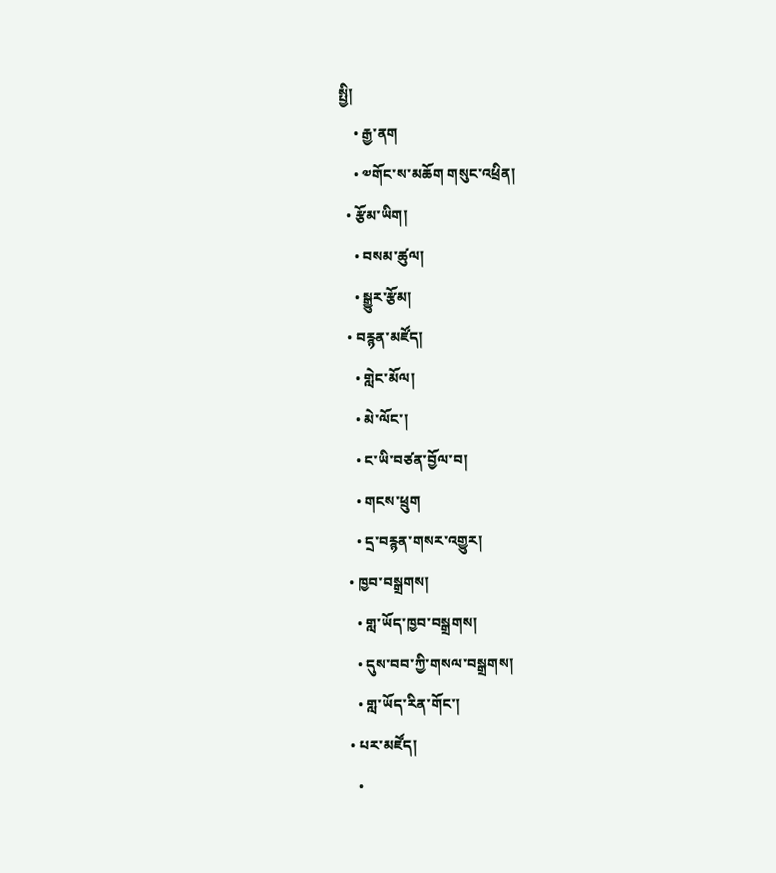སྤྱི།
    • རྒྱ་ནག
    • ༧གོང་ས་མཆོག གསུང་འཕྲིན།
  • རྩོམ་ཡིག།
    • བསམ་ཚུལ།
    • སྒྱུར་རྩོམ།
  • བརྙན་མཛོད།
    • གླེང་མོལ།
    • མེ་ལོང་།
    • ང་ཡི་བཙན་བྱོལ་བ།
    • གངས་ཕྲུག
    • དྲ་བརྙན་གསར་འགྱུར།
  • ཁྱབ་བསྒྲགས།
    • གླ་ཡོད་ཁྱབ་བསྒྲགས།
    • དུས་བབ་ཀྱི་གསལ་བསྒྲགས།
    • གླ་ཡོད་རིན་གོང་།
  • པར་མཛོད།
    •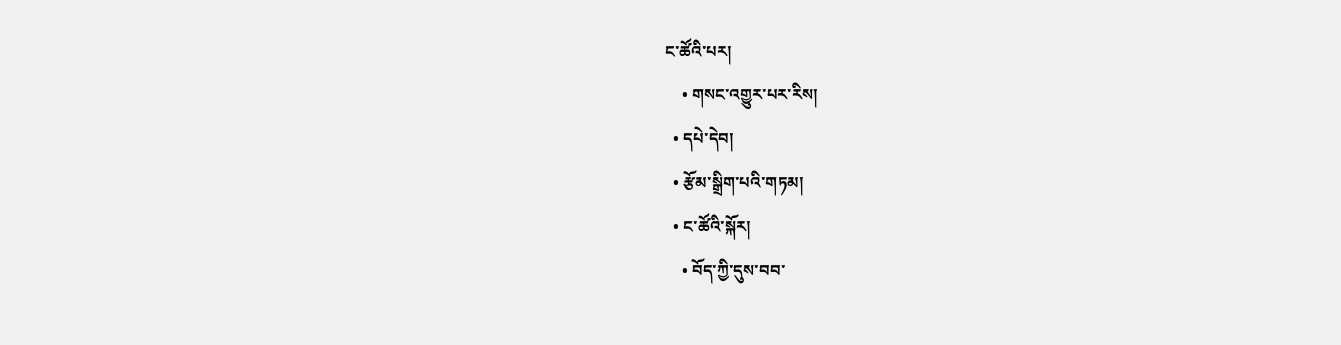ང་ཚོའི་པར།
    • གསང་འགྱུར་པར་རིས།
  • དཔེ་དེབ།
  • རྩོམ་སྒྲིག་པའི་གཏམ།
  • ང་ཚོའི་སྐོར།
    • བོད་ཀྱི་དུས་བབ་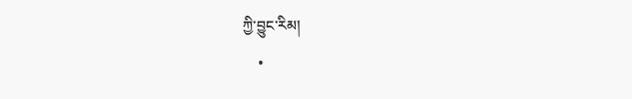ཀྱི་བྱུང་རིམ།
    •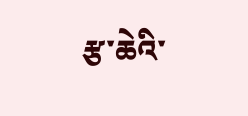རྩ་ཆེའི་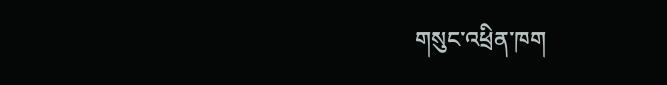གསུང་འཕྲིན་ཁག